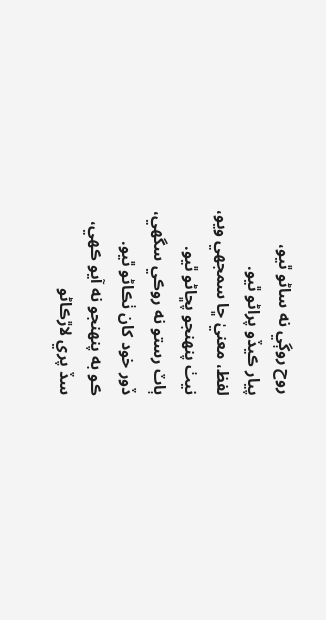روح روڳي نه ساڻو ٿيو،
پيار ڪيڏو پراڻو ٿيو.
لفظ، معنيٰ ڇا سمجهي ويو،
نيٺ پنهنجو پڇاڻو ٿيو.
ٻاٽ رستو نه روڪي سگهي،
ڏور خود کان ٺڪاڻو ٿيو.
ڪو به پنهنجو نه آيو ڪهي،
سڏ پري لاڙڪاڻو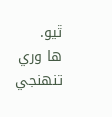ٿيو.
ها وري تنهنجي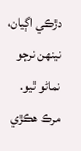دڙڪي اڳيان،
نينهن نرڄو نماڻو ٿيو.
مرڪ هڪڙي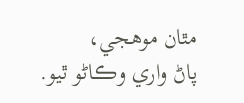مٿان موهجي،
پاڻ واري وڪاڻو ٿيو.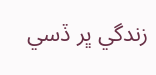زندگي ڀر ڏسي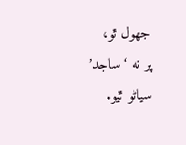جهول ٿو،
پر نه ‘ساجد’ سياڻو ٿيو.